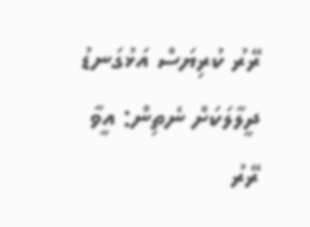ރޭރު ކުރިޔަސް އަޅުގަނޑު ދީލާލަކަށް ނެތިން: އީވާ
ރޭރު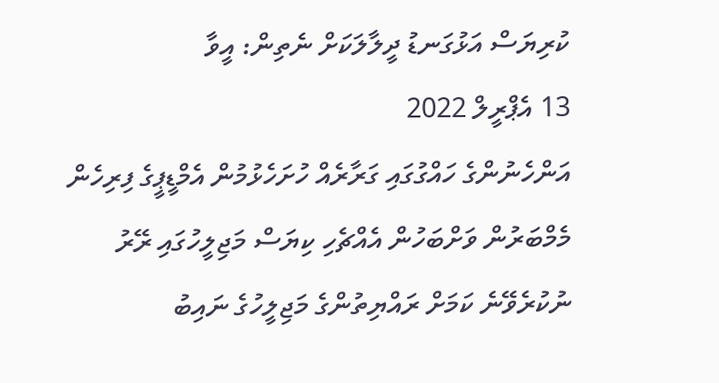ކުރިޔަސް އަޅުގަނޑު ދީލާލަކަށް ނެތިން: އީވާ
13 އެޕްރީލް 2022
އަންހެނުންގެ ހައްގުގައި ގަރާރެއް ހުށަހެޅުމުން އެމްޑީޕީގެ ފިރިހެން މެމްބަރުން ވަށްބަހުން އެއްޗެހި ކިޔަސް މަޖިލީހުގައި ރޭރު ނުކުރެވޭނެ ކަމަށް ރައްޔިތުންގެ މަޖިލީހުގެ ނައިބު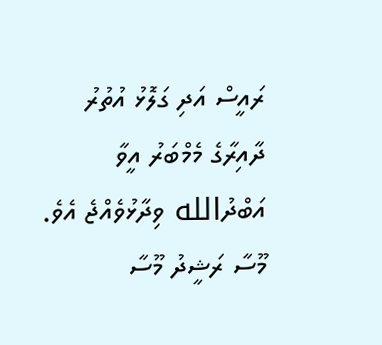ރައީސް އަދި ގަލޮޅު އުތުރު ދާއިރާގެ މެމްބަރު އީވާ އަބްދުالله ވިދާޅުވެއްޖެ އެވެ.
މޫސާ ރަޝީދު މޫސާ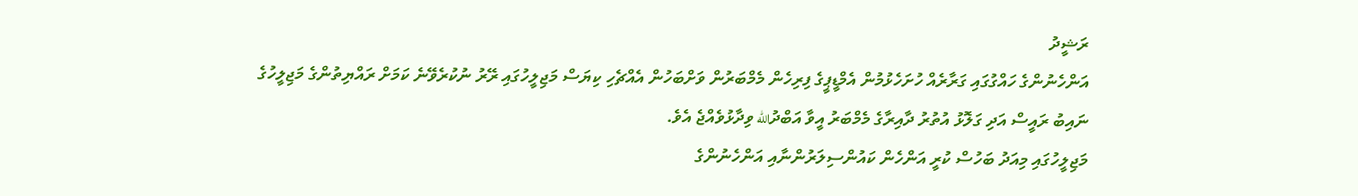ރަޝީދު
އަންހެނުންގެ ހައްގުގައި ގަރާރެއް ހުށަހެޅުމުން އެމްޑީޕީގެ ފިރިހެން މެމްބަރުން ވަށްބަހުން އެއްޗެހި ކިޔަސް މަޖިލީހުގައި ރޭރު ނުކުރެވޭނެ ކަމަށް ރައްޔިތުންގެ މަޖިލީހުގެ ނައިބު ރައީސް އަދި ގަލޮޅު އުތުރު ދާއިރާގެ މެމްބަރު އީވާ އަބްދުالله ވިދާޅުވެއްޖެ އެވެ.
މަޖިލީހުގައި މިއަދު ބަހުސް ކުރީ އަންހެން ކައުންސިލަރުންނާއި އަންހެނުންގެ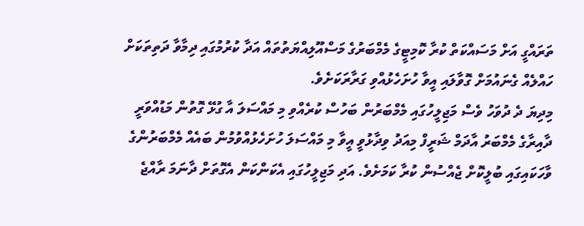ތަރައްގީ އަށް މަސައްކަތް ކުރާ ކޮމިޓީގެ މެމްބަރުގެ މަސްއޫލިއްޔަތުތައް އަދާ ކުރުމުގައި ދިމާވާ ދަތިތަކަށް ހައްލެއް ގެނައުމަށް ގޮވާލައި އީވާ ހުށަހެޅުއްވި ގަރާރަކަށެވެ.
މިދިޔަ ދެ ދުވަހު ވެސް މަޖިލީހުގައި މެމްބަރުން ބަހުސް ކުރެއްވި މި މައްސަލަ އާ ގުޅޭ ގޮތުން މަޑުއްވަރީ ދާއިރާގެ މެމްބަރު އާދަމް ޝަރީފް މިއަދު ވިދާޅުވީ އީވާ މި މައްސަލަ ހުށަހެޅުއްވުމުން ބައެއް މެމްބަރުންގެ ވާހަކައިގައި ބުލީކޮށް ޖެއްސުން ކުރާ ކަމަށެވެ. އަދި މަޖިލީހުގައި އެކަންކަން އެގޮތަށް ދާނަމަ ރާއްޖެ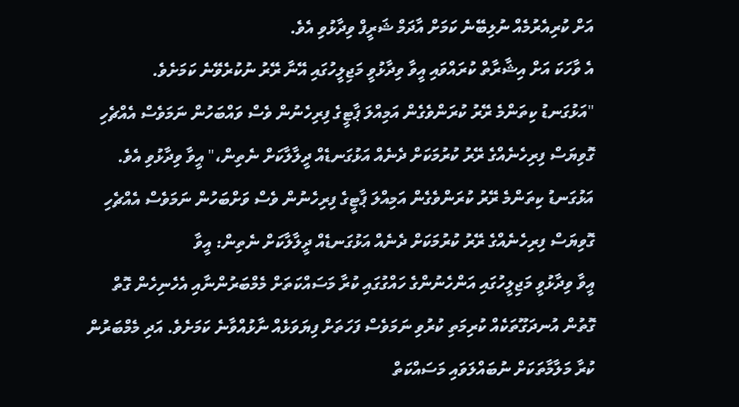އަށް ކުރިއެރުމެއް ނުލިބޭނެ ކަމަށް އާދަމް ޝަރީފް ވިދާޅުވި އެވެ.
އެ ވާހަކަ އަށް އިޝާރާތް ކުރައްވައި އީވާ ވިދާޅުވީ މަޖިލީހުގައި އޭނާ ރޭރު ނުކުރެވޭނެ ކަމަށެވެ.
"އަޅުގަނޑު ކިތަންމެ ރޭރު ކުރަންވެގެން އަމިއްލަ ޕާޓީގެ ފިރިހެނުން ވެސް ވައްބަހުން ނަމަވެސް އެއްޗެހި ގޮވިޔަސް ފިރިހެނެއްގެ ރޭރު ކުރުމަކަށް ދެނެއް އަޅުގަނޑެއް ދީލާލާކަށް ނެތިން،" އީވާ ވިދާޅުވި އެވެ.
އަޅުގަނޑު ކިތަންމެ ރޭރު ކުރަންވެގެން އަމިއްލަ ޕާޓީގެ ފިރިހެނުން ވެސް ވަށްބަހުން ނަމަވެސް އެއްޗެހި ގޮވިޔަސް ފިރިހެނެއްގެ ރޭރު ކުރުމަކަށް ދެނެއް އަޅުގަނޑެއް ދީލާލާކަށް ނެތިން: އީވާ
އީވާ ވިދާޅުވީ މަޖިލީހުގައި އަންހެނުންގެ ހައްގުގައި ކުރާ މަސައްކަތަށް މެމްބަރުންނާއި އެހެނިހެން ގޮތް ގޮތުން އުނދަގޫތަކެއް ކުރިމަތި ކުރުވި ނަމަވެސް ފަހަތަށް ފިޔަވަޅެއް ނާޅުއްވާނެ ކަމަށެވެ. އަދި މެމްބަރުން ކުރާ މަލާމާތަކަށް ނުބައްލަވައި މަސައްކަތް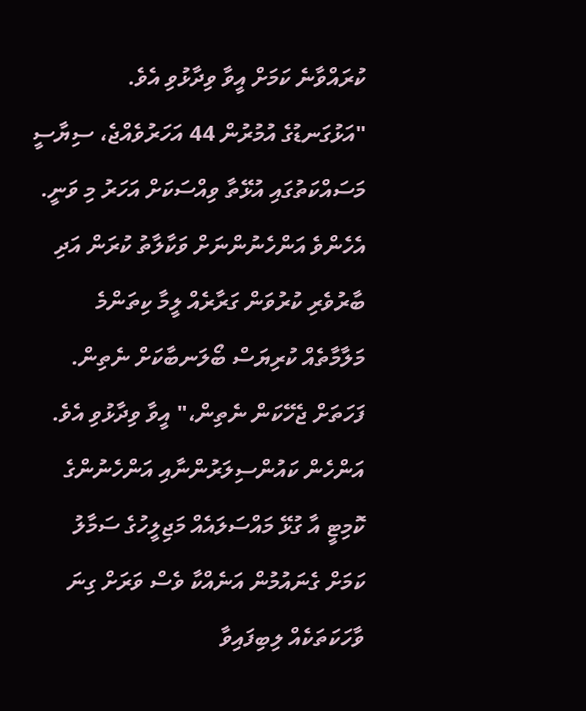ކުރައްވާނެ ކަމަށް އީވާ ވިދާޅުވި އެވެ.
"އަޅުގަނޑުގެ އުމުރުން 44 އަހަރުވެއްޖެ، ސިޔާސީ މަސައްކަތުގައި އުޅޭތާ ވިއްސަކަށް އަހަރު މި ވަނީ. އެހެންވެ އަންހެނުންނަށް ވަކާލާތު ކުރަން އަދި ބާރުވެރި ކުރުވަން ގަރާރެއް ލީމާ ކިތަންމެ މަލާމާތެއް ކުރިޔަސް ބޯލަނބާކަށް ނެތިން. ފަހަތަށް ޖެހޭކަން ނެތިން،" އީވާ ވިދާޅުވި އެވެ.
އަންހެން ކައުންސިލަރުންނާއި އަންހެނުންގެ ކޮމިޓީ އާ ގުޅޭ މައްސަލައެއް މަޖިލީހުގެ ސަމާލު ކަމަށް ގެނައުމުން އަނެއްކާ ވެސް ވަރަށް ގިނަ ވާހަކަތަކެއް ލިބިފައިވާ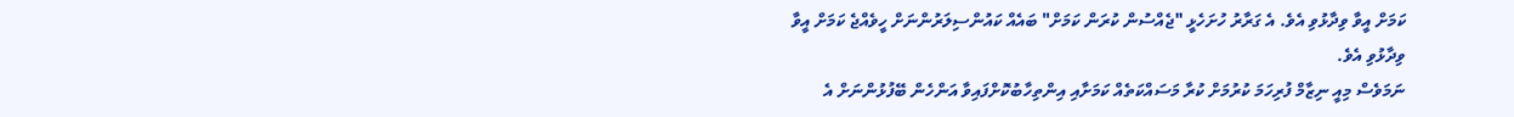ކަމަށް އީވާ ވިދާޅުވި އެވެ. އެ ގަރާރު ހުށަހެޅީ "ޖެއްސުން ކުރަން ކަމަށް" ބައެއް ކައުންސިލަރުންނަށް ހީވެއްޖެ ކަމަށް އީވާ ވިދާޅުވި އެވެ.
ނަމަވެސް މިއީ ނިޒާމް ފުރިހަމަ ކުރުމަށް ކުރާ މަސައްކަތެއް ކަމަށާއި އިންތިހާބުކޮށްފައިވާ އަންހެން ބޭފުޅުންނަށް އެ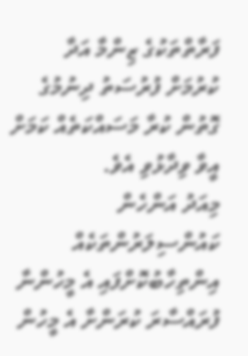ފަރާތްތަކުގެ ޒިންމާ އަދާ ކުރުމަށް ފުރުސަތު ދިނުމުގެ ގޮތުން ކުރާ މަސައްކަތެއް ކަމަށް އީވާ ވިދާޅުވި އެވެ.
މިއަދު އަންހެން ކައުންސިލަރުންތަކެއް އިންތިހާބުކޮށްފައި އެ މީހުންނާ ފުރައްސާރަ ކުރަންށާ އެ މީހުން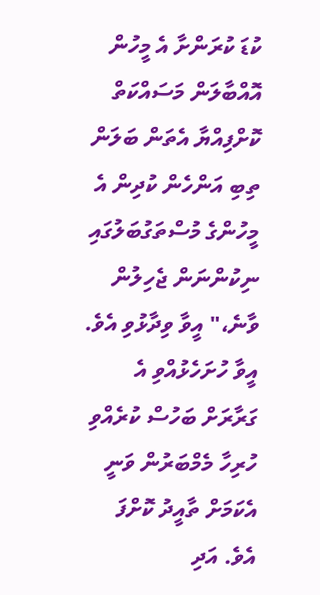ކުޑަ ކުރަންށާ އެ މީހުން އޮއްބާލަން މަސައްކަތް ކޮށްފިއްޔާ އެތަން ބަލަން ތިބި އަންހެން ކުދިން އެ މީހުންގެ މުސްތަގުބަލުގައި ނިކުންނަން ޖެހިލުން ވާނެ،" އީވާ ވިދާޅުވި އެވެ.
އީވާ ހުށަހެޅުއްވި އެ ގަރާރަށް ބަހުސް ކުރެއްވި ހުރިހާ މެމްބަރުން ވަނީ އެކަމަށް ތާއީދު ކޮށްފަ އެވެ. އަދި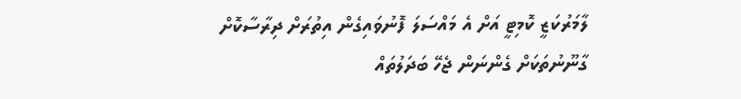ލާމަރުކަޒީ ކޮމިޓީ އަށް އެ މައްސަލަ ފޮނުވައިގެން އިތުރަށް ދިރާސާކޮށް ގާނޫނުތަކަށް ގެންނަން ޖެހޭ ބަދަލުތައް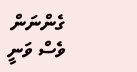ގެންނަން ވެސް ވަނީ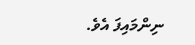ނިންމައިފަ އެވެ.